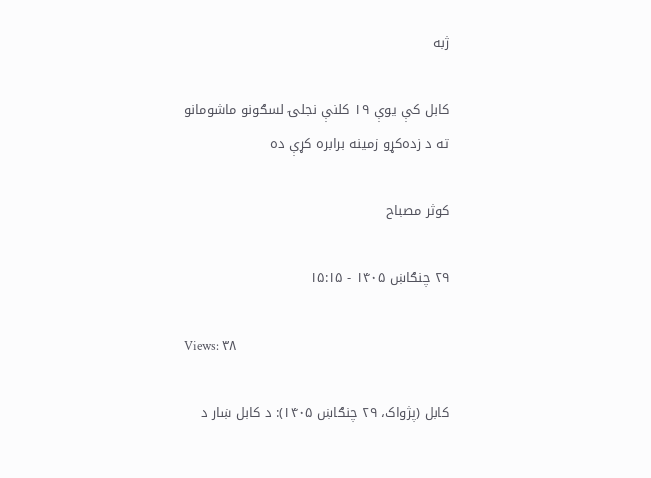ژبه

کابل کې یوې ۱۹ کلنې نجلۍ لسګونو ماشومانو ته د زده‌کړو زمینه برابره کړې ده

کوثر مصباح

۲۹ چنګاښ ۱۴۰۵ - ۱۵:۱۵

Views: ۳۸

کابل (پژواک، ۲۹ چنګاښ ۱۴۰۵): د کابل ښار د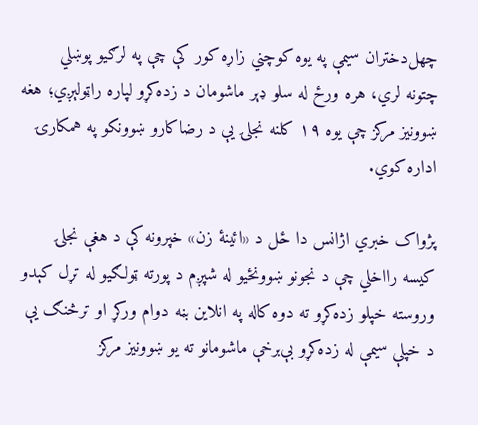چهل‌دختران سیمې په یوه کوچني زاړه کور کې چې په لرګیو پوښلي چتونه لري، هره ورځ له سلو ډېر ماشومان د زده‌کړو لپاره راټولېږي؛ هغه ښوونیز مرکز چې یوه ۱۹ کلنه نجلۍ یې د رضاکارو ښوونکو په همکارۍ اداره کوي.

پژواک خبري اژانس دا ځل د «ائینۀ زن» خپرونه کې د هغې نجلۍ کیسه رااخلي چې د نجونو ښوونځیو له شپږم د پورته ټولګیو له تړل کېدو وروسته خپلو زده‌کړو ته دوه کاله په انلاین بڼه دوام ورکړ او ترڅنګ یې د خپلې سیمې له زده‌کړو بې‌برخې ماشومانو ته یو ښوونیز مرکز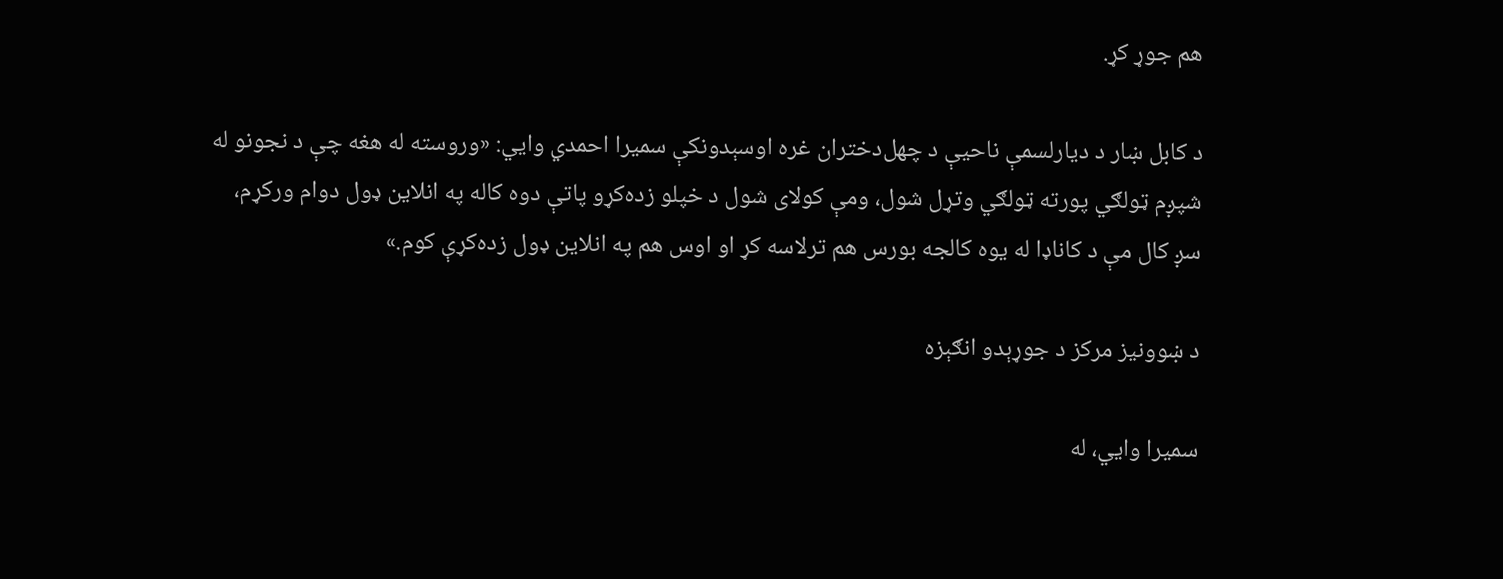هم جوړ کړ.

د کابل ښار د دیارلسمې ناحیې د چهل‌دختران غره اوسېدونکې سمیرا احمدي وایي: «وروسته له هغه چې د نجونو له شپږم ټولګي پورته ټولګي وتړل شول، ومې کولای شول د خپلو زده‌کړو پاتې دوه کاله په انلاین ډول دوام ورکړم، سږ کال مې د کاناډا له یوه کالجه بورس هم ترلاسه کړ او اوس هم په انلاین ډول زده‌کړې کوم.»

د ښوونیز مرکز د جوړېدو انګېزه

سمیرا وایي، له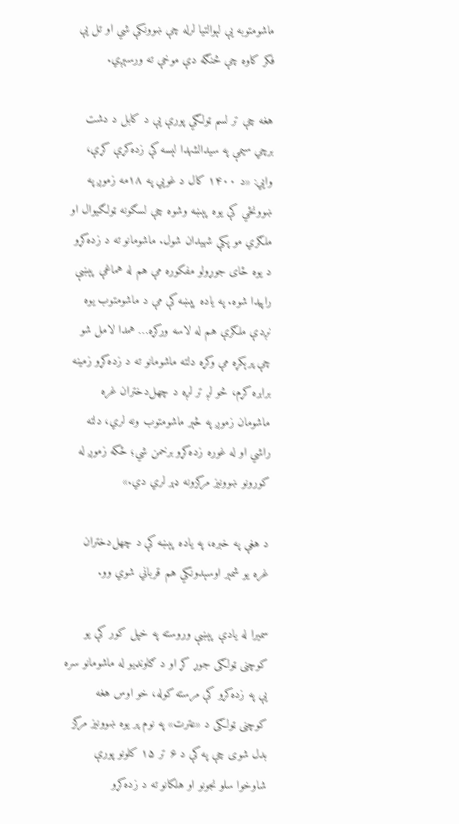ماشومتوبه یې لېوالتیا لرله چې ښوونکې شي او تل یې فکر کاوه چې څنګه دې موخې ته ورسېږي.

هغه چې تر لسم ټولګي پورې یې د کابل د دشت برچي سیمې په سیدالشهدا لېسه کې زده‌کړې کړې، وایي: «د ۱۴۰۰ کال د غويي په ۱۸مه زموږ په ښوونځي کې یوه پېښه وشوه چې لسګونه ټولګیوال او ملګري مو پکې شهیدان شول. ماشومانو ته د زده‌کړو د یوه ځای جوړولو مفکوره مې هم له هماغې پېښې راپیدا شوه. په یاده پېښه کې مې د ماشومتوب یوه نږدې ملګرې هم له لاسه ورکړه… همدا لامل شو چې پرېکړه مې وکړه دلته ماشومانو ته د زده‌کړو زمینه برابره کړم، څو لږ تر لږه د چهل‌دختران غره ماشومان زموږ په څېر ماشومتوب ونه لري، دلته راشي او له غوره زده‌کړو برخمن شي؛ ځکه زموږ له کورونو ښوونیز مرکزونه ډېر لري دي.»

د هغې په خبره، په یاده پېښه کې د چهل‌دختران غره یو شمېر اوسېدونکي هم قرباني شوي وو.

سمیرا له یادې پېښې وروسته په خپل کور کې یو کوچنی ټولګی جوړ کړ او د ګاونډیو له ماشومانو سره یې په زده‌کړو کې مرسته کوله، خو اوس هغه کوچنی ټولګی د «عترت» په نوم پر یوه ښوونیز مرکز بدل شوی چې په کې د ۶ تر ۱۵ کلونو پورې شاوخوا سلو نجونو او هلکانو ته د زده‌کړو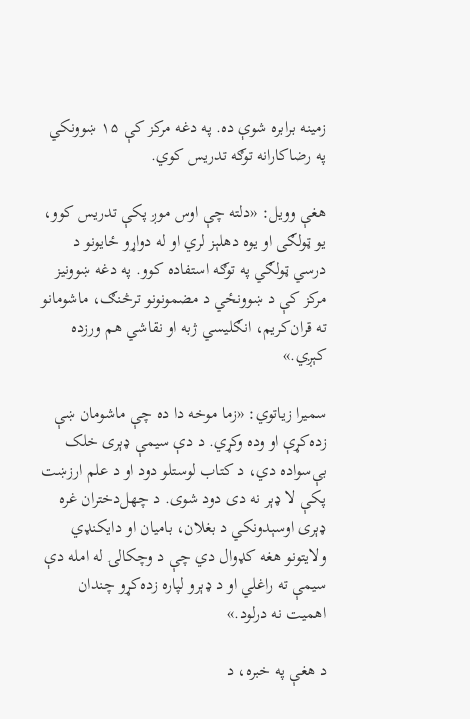زمینه برابره شوې ده. په دغه مرکز کې ۱۵ ښوونکي په رضاکارانه توګه تدریس کوي.

هغې وویل: «دلته چې اوس موږ پکې تدریس کوو، یو ټولګی او یوه دهلېز لري او له دواړو ځایونو د درسي ټولګي په توګه استفاده کوو. په دغه ښوونیز مرکز کې د ښوونځي د مضمونونو ترڅنګ، ماشومانو ته قران‌کریم، انګلیسي ژبه او نقاشي هم ورزده کېږي.»

سمیرا زیاتوي: «زما موخه دا ده چې ماشومان ښې زده‌کړې او وده وکړي. د دې سیمې ډېری خلک بې‌سواده دي، د کتاب لوستلو دود او د علم ارزښت پکې لا ډېر نه دی دود شوی. د چهل‌دختران غره ډېری اوسېدونکي د بغلان، بامیان او دایکنډي ولایتونو هغه کډوال دي چې د وچکالۍ له امله دې سیمې ته راغلي او د ډېرو لپاره زده‌کړو چندان اهمیت نه درلود.»

د هغې په خبره، د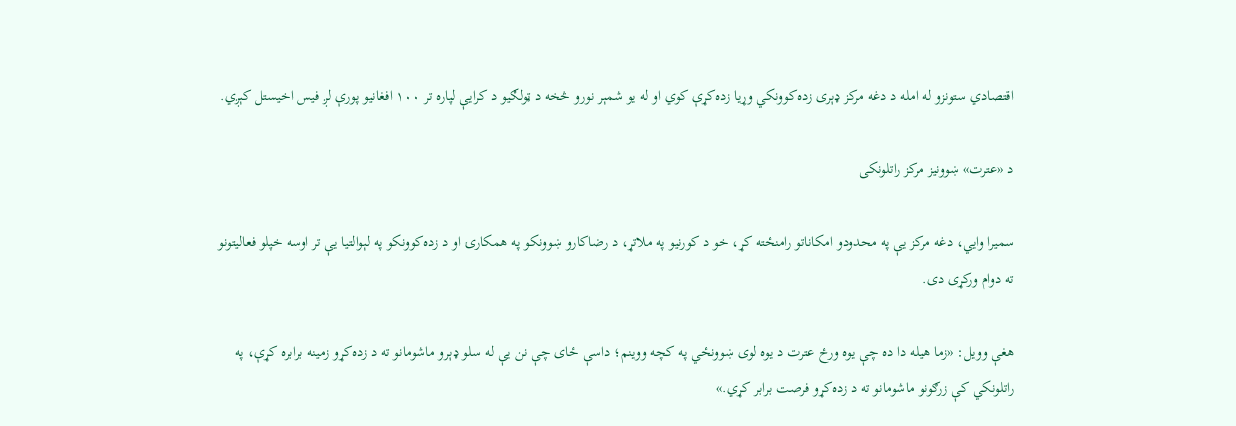اقتصادي ستونزو له امله د دغه مرکز ډېری زده‌کوونکي وړیا زده‌کړې کوي او له یو شمېر نورو څخه د ټولګیو د کرایې لپاره تر ۱۰۰ افغانیو پورې لږ فیس اخیستل کېږي.

د «عترت» ښوونیز مرکز راتلونکی

سمیرا وایي، دغه مرکز یې په محدودو امکاناتو رامنځته کړ، خو د کورنیو په ملاتړ، د رضاکارو ښوونکو په همکارۍ او د زده‌کوونکو په لېوالتیا یې تر اوسه خپلو فعالیتونو ته دوام ورکړی دی.

هغې وویل: «زما هیله دا ده چې یوه ورځ عترت د یوه لوی ښوونځي په کچه ووینم؛ داسې ځای چې نن یې له سلو ډېرو ماشومانو ته د زده‌کړو زمینه برابره کړې، په راتلونکي کې زرګونو ماشومانو ته د زده‌کړو فرصت برابر کړي.»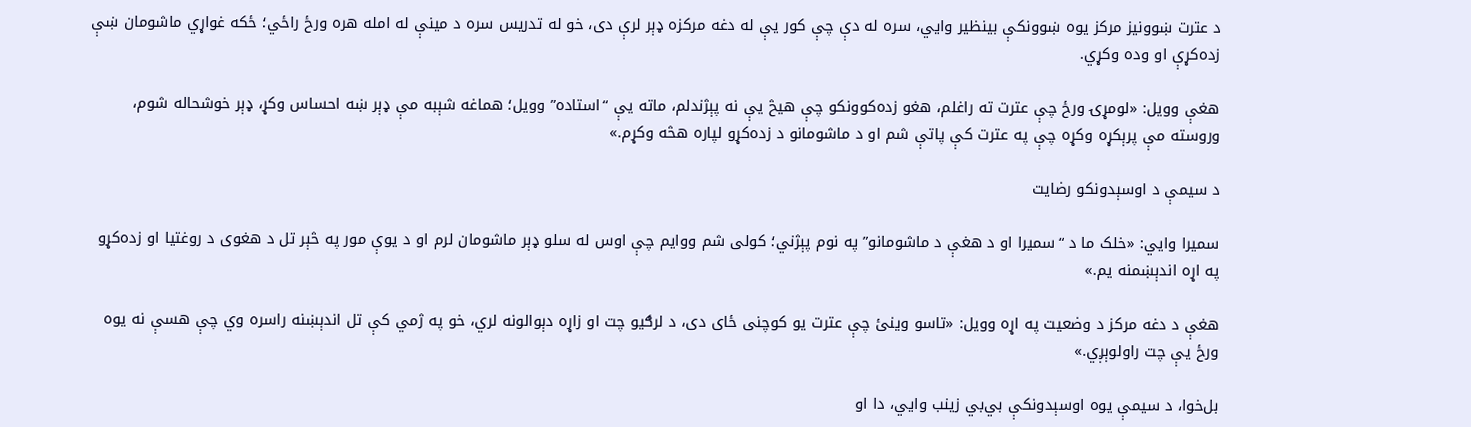د عترت ښوونیز مرکز یوه ښوونکې بینظیر وایي، سره له دې چې کور یې له دغه مرکزه ډېر لرې دی، خو له تدریس سره د مینې له امله هره ورځ راځي؛ ځکه غواړي ماشومان ښې زده‌کړې او وده وکړي.

هغې وویل: «لومړۍ ورځ چې عترت ته راغلم، هغو زده‌کوونکو چې هيڅ یې نه پېژندلم، ماته یې “استاده” وویل؛ هماغه شېبه مې ډېر ښه احساس وکړ، ډېر خوشحاله شوم، وروسته مې پرېکړه وکړه چې په عترت کې پاتې شم او د ماشومانو د زده‌کړو لپاره هڅه وکړم.»

د سیمې د اوسېدونکو رضایت

سمیرا وایي: «خلک ما د “سمیرا او د هغې د ماشومانو” په نوم پېژني؛ کولی شم ووایم چې اوس له سلو ډېر ماشومان لرم او د یوې مور په څېر تل د هغوی د روغتیا او زده‌کړو په اړه اندېښمنه یم.»

هغې د دغه مرکز د وضعیت په اړه وویل: «تاسو وینئ چې عترت یو کوچنی ځای دی، د لرګیو چت او زاړه دېوالونه لري، خو په ژمي کې تل اندېښنه راسره وي چې هسې نه یوه ورځ یې چت راولوېږي.»

بل‌خوا، د سیمې یوه اوسېدونکې بي‌بي زینب وایي، دا او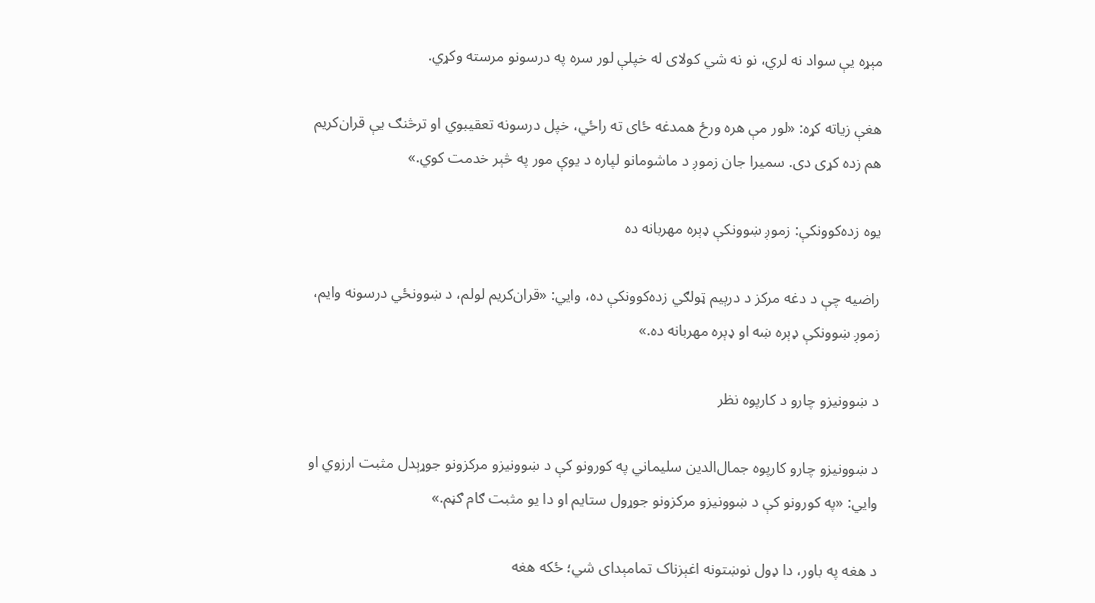مېړه یې سواد نه لري، نو نه شي کولای له خپلې لور سره په درسونو مرسته وکړي.

هغې زیاته کړه: «لور مې هره ورځ همدغه ځای ته راځي، خپل درسونه تعقیبوي او ترڅنګ یې قران‌کریم هم زده کړی دی. سمیرا جان زموږ د ماشومانو لپاره د یوې مور په څېر خدمت کوي.»

یوه زده‌کوونکې: زموږ ښوونکې ډېره مهربانه ده

راضیه چې د دغه مرکز د درېیم ټولګي زده‌کوونکې ده، وایي: «قران‌کریم لولم، د ښوونځي درسونه وایم، زموږ ښوونکې ډېره ښه او ډېره مهربانه ده.»

د ښوونیزو چارو د کارپوه نظر

د ښوونیزو چارو کارپوه جمال‌الدین سلیماني په کورونو کې د ښوونیزو مرکزونو جوړېدل مثبت ارزوي او وایي: «په کورونو کې د ښوونیزو مرکزونو جوړول ستایم او دا یو مثبت ګام ګڼم.»

د هغه په باور، دا ډول نوښتونه اغېزناک تمامېدای شي؛ ځکه هغه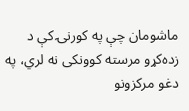ماشومان چې په کورنۍ کې د زده‌کړو مرسته کوونکی نه لري، په دغو مرکزونو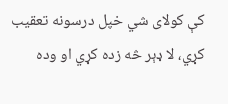کې کولای شي خپل درسونه تعقیب کړي، لا ډېر څه زده کړي او وده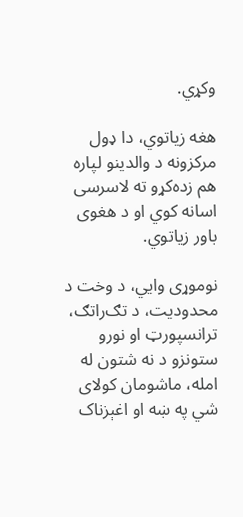وکړي.

هغه زیاتوي، دا ډول مرکزونه د والدینو لپاره هم زده‌کړو ته لاسرسی اسانه کوي او د هغوی باور زیاتوي.

نوموړی وایي، د وخت د محدودیت، د تګ‌راتګ، ترانسپورټ او نورو ستونزو د نه شتون له امله، ماشومان کولای شي په ښه او اغېزناک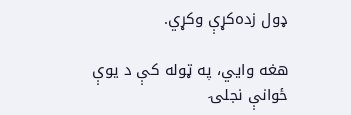ډول زده‌کړې وکړي.

هغه وایي، په ټوله کې د یوې ځوانې نجلۍ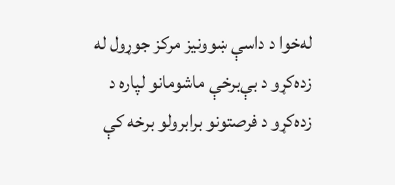له‌خوا د داسې ښوونیز مرکز جوړول له زده‌کړو د بې‌برخې ماشومانو لپاره د زده‌کړو د فرصتونو برابرولو برخه کې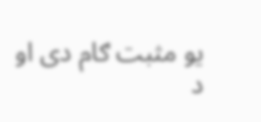یو مثبت ګام دی او د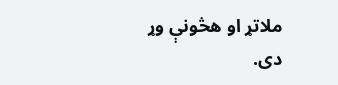ملاتړ او هڅونې وړ دی.